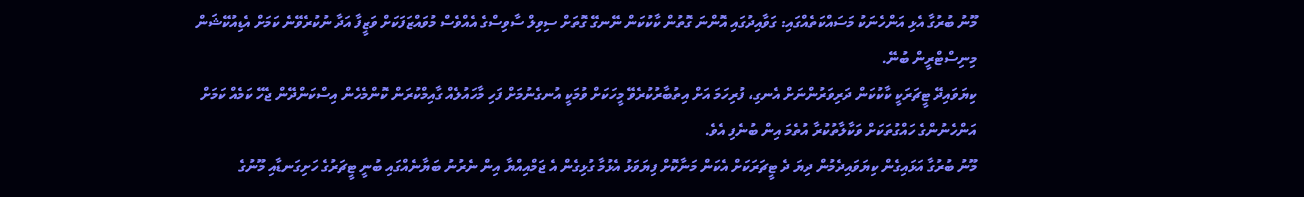މޫނު ބުރުގާ އެޅި އަންހެނަކު މަސައްކަތެއްގައި: ގަވާއިދުގައި އޮންނަ ގޮތުން ކާކުކަން ނޭނގޭ ގޮތަށް ސިވިލް ސާވިސްގެ އެއްވެސް މުވައްޒަފަކަށް ވަޒީފާ އަދާ ނުކުރެވޭނެ ކަމަށް އެޑިއުކޭޝަން މިނިސްޓްރީން ބުނޭ.
ކިޔަވައިދޭ ޓީޗަރަކީ ކާކުކަން ދަރިވަރުންނަށް އެނގި، ފުރިހަމަ އަށް އިތުބާރުކުރެވޭ މީހަކަށް ވުމަކީ އުނގެނުމަށް ފަހި މާހައުލެއް ގާއިމްކުރަން ކޮންމެހެން އިސްކަންދޭން ޖެހޭ ކަމެއް ކަމަށް އަންހެނުންގެ ހައްގުތަކަށް ވަކާލާތުކުރާ އުތެމަ އިން ބުނެފި އެވެ.
މޫނު ބުރުގާ އަޅައިގެން ކިޔަވައިދެމުން ދިޔަ ދެ ޓީޗަރަކަށް އެކަން މަނާކޮށް ފިޔަވަޅު އެޅުމާ ގުޅިގެން އެ ޖަމްއިއްޔާ އިން ނެރުނު ބަޔާނެއްގައި ބުނީ ޓީޗަރުގެ ހަށިގަނޑާއި މޫނުގެ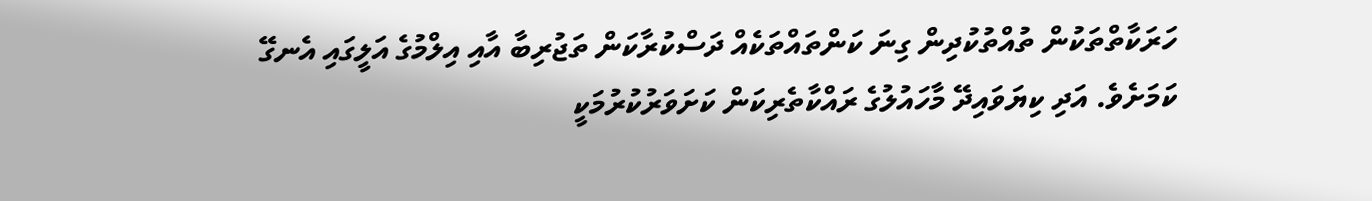ހަރަކާތްތަކުން ތުއްތުކުދިން ގިނަ ކަންތައްތަކެއް ދަސްކުރާކަން ތަޖުރިބާ އާއި އިލްމުގެ އަލީގައި އެނގޭ ކަމަށެވެ. އަދި ކިޔަވައިދޭ މާހައުލުގެ ރައްކާތެރިކަން ކަށަވަރުކުރުމަކީ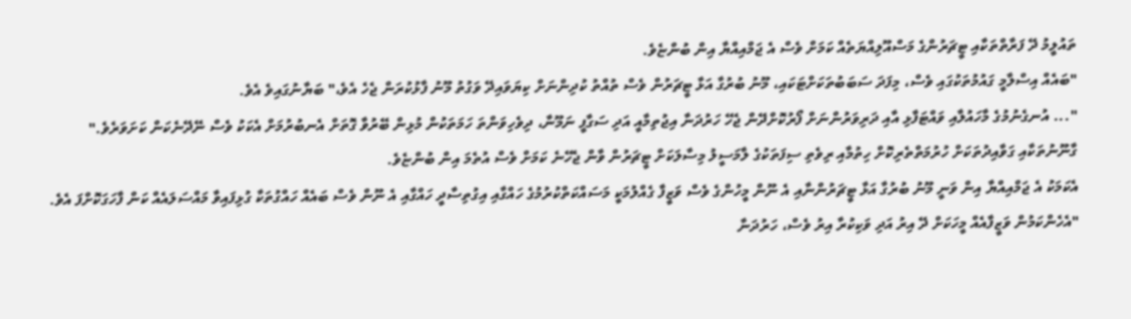ތައުލީމު ދޭ ފަރާތްތަކާއި ޓީޗަރުންގެ މަސްއޫލިއްޔަތެއް ކަމަށް ވެސް އެ ޖަމްއިއްޔާ އިން ބުންޏެވެ.
"ބައެއް އިސްލާމީ ގައުމުތަކުގައި ވެސް، މިފަދަ ސަބަބުތަކަށްޓަކައި، މޫނު ބުރުގާ އަޅާ ޓީޗަރުން ވެސް ތުއްތު ކުދިންނަށް ކިޔަވައިދޭ ވަގުތު މޫނު ފާޅުކުރަން ޖެހެ އެވެ،" ބަޔާނުގައިވެ އެވެ.
"... އުނގެނުމުގެ މާހައުލާއި ވައްޓަފާޅި އާއި ދަރިވަރުންނަށް ފޯރުކޮށްދޭން ޖެހޭ ހަރުދަނާ އިޖުތިމާއީ އަދި ސަގާފީ ނަމޫނާ، ދިވެހިވަންތަ ހަމަތަކުން މުޅިން ބޭރުވާ ގޮތަށް އެނބުރުމަށް އެކަކު ވެސް ނޭދޭނެކަން ކަށަވަރެވެ."
ގާނޫނުތަކާއި ގަވާއިދުތަކަށް ހުރުމަތްތެރިކޮށް ހިތުމާއި ރިވެތި ސިފަތަކުގެ ލާމަސީލު މިސާލަކަށް ޓީޗަރުން ވާން ޖެހޭނެ ކަމަށް ވެސް އުތެމަ އިން ބުންޏެވެ.
އެކަމަކު އެ ޖަމްއިއްޔާ އިން ވަނީ މޫނު ބުރުގާ އަޅާ ޓީޗަރުންނާއި އެ ނޫން މީހުންގެ ވެސް ވަޒީފާ ގެއްލުމަކީ މަސައްކަތްކުރުމުގެ ހައްގާއި އިގުތިސާދީ ހައްގާއި އެ ނޫން ވެސް ބައެއް ހައްގުތަކާ ގުޅިފައިވާ މައްސަލައެއް ކަން ފާހަގަކޮށްފަ އެވެ.
"އެހެންކަމުން ވަޒީފާއެއް މީހަކަށް ދޭ އިރު އަދި ވަކިކުރާ އިރު ވެސް، ހަރުދަނާ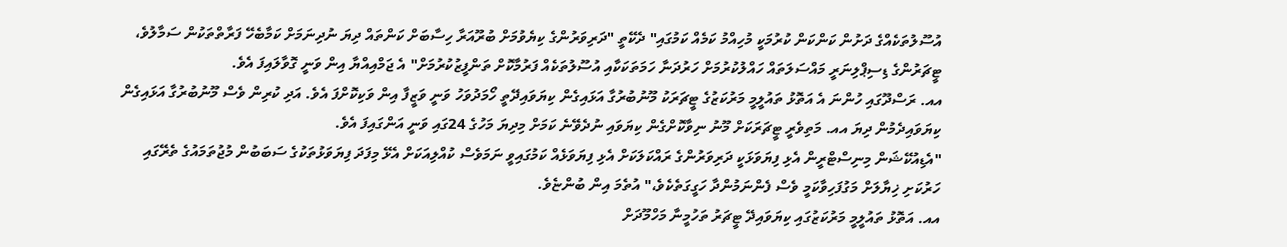އުސޫލުތަކެއްގެ ދަށުން ކަންކަން ކުރުމަކީ މުހިއްމު ކަމެއް ކަމުގައި" ދެކޭތީ "ދަރިވަރުންގެ ކިޔެވުމަށް ބުރޫއަރާ ހިސާބަށް ކަންތައް ދިޔަ ނުދިނަމަށް ކަމާބެހޭ ފަރާތްތަކުން ސަމާލުވެ، ޓީޗަރުންގެ ޑިސިޕްލިނަރީ މައްސަލަތައް ހައްލުކުރުމަށް ހަރުދަނާ ހަމަތަކަކާއި އުސޫލުތަކެއް ފަރުމާކޮށް ތަންފީޒުކުރުމަށް" އެ ޖަމްއިއްޔާ އިން ވަނީ ގޮވާލައިފަ އެވެ.
އއ. ރަސްދޫގައި ހުންނަ އެ އަތޮޅު ތައުލީމީ މަރުކަޒުގެ ޓީޗަރަކު މޫނުބުރުގާ އަޅައިގެން ކިޔަވައިދޭތީ ހޯމަދުވަހު ވަނީ ވަޒީފާ އިން ވަކިކޮށްފަ އެވެ. އަދި ކުރިން ވެސް މޫނުބުރުގާ އަޅައިގެން ކިޔަވައިދެމުން ދިޔަ އއ. މަތިވެރީ ޓީޗަރަކަށް މޫނު ނިވާކޮށްގެން ކިޔަވައި ނުދެވޭނެ ކަމަށް މިދިޔަ މަހުގެ 24ގައި ވަނީ އަންގައިފަ އެވެ.
"އެޑިއުކޭޝަން މިނިސްޓްރީން އެޅި ފިޔަވަޅަކީ ދަރިވަރުންގެ ރައްކަލަކަށް އެޅި ފިޔަވަޅެއް ކަމުގައިވީ ނަމަވެސް ކުއްލިއަކަށް އެޅޭ މިފަދަ ފިޔަވަޅުތަކުގެ ސަބަބުން މުޖުތަމައުގެ ތެރޭގައި ހަރުކަށި ޚިޔާލަށް މަގުފަހިވާކަމީ ވެސް ފެންނަމުންދާ ހަގީގަތެކެވެ،" އުތެމަ އިން ބުންޏެވެ.
އއ. އަތޮޅު ތައުލީމީ މަރުކަޒުގައި ކިޔަވައިދޭ ޓީޗަރު ތަހުމީނާ މަހްމޫދަށް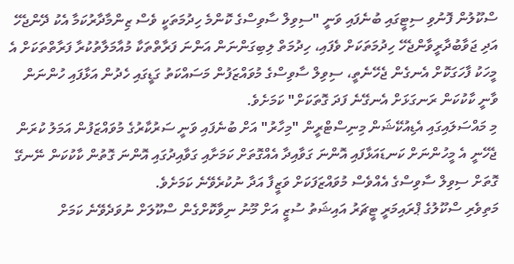ސްކޫލުން ފޮނުވި ސިޓީގައި ބުނެފައި ވަނީ "ސިވިލް ސާވިސްގެ ކޮންމެ ހިދުމަތަކީ ވެސް ޒިންމާދާރުކަމާ އެކު ދޭންޖެހޭ އަދި ޖަވާބުދާރީވާންޖެހޭ ހިދުމަތަކަށް ވެފައި، ހިދުމަތް ލިބިގަންނަން އަންނަ ފަރާތްތަކާ މުއާމަލާތުކުރާ ފަރާތްތަކަށް އެ މީހަކު ފާހަގަކޮށް އެނގެން ޖެހޭނެތީ، ސިވިލް ސާވިސްގެ މުވައްޒަފުން މަސައްކަތު ގަޑީގައި ހެދުން އަޅާފައި ހުންނަން ވާނީ ކާކުކަން ރަނގަޅަށް އެނގޭނެ ފަދަ ގޮތަކަށް" ކަމަށެވެ.
މި މައްސަލައިގައި އެޑިއުކޭޝަން މިނިސްޓްރީން "މިހާރު" އަށް ބުނެފައި ވަނީ ސަރުކާރުގެ މުވައްޒަފުން އަމަލު ކުރަން ޖެހޭނީ އެ މީހުންނަށް ކަނޑައަޅާފައި އޮންނަ ގަވާއިދާ އެއްގޮތަށް ކަމަށާއި ގަވާއިދުގައި އޮންނަ ގޮތުން ކާކުކަން ނޭނގޭ ގޮތަށް ސިވިލް ސާވިސްގެ އެއްވެސް މުވައްޒަފަކަށް ވަޒީފާ އަދާ ނުކުރެވޭނެ ކަމަށެވެ.
މަތިވެރި ސްކޫލުގެ ޕްރައިމަރީ ޓީޗަރު އައިޝަތު ސުޒީ އަށް މޫނު ނިވާކޮށްގެން ސްކޫލަށް ނުވަދެވޭނެ ކަމަށް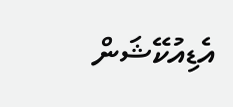އެޑިއުކޭޝަން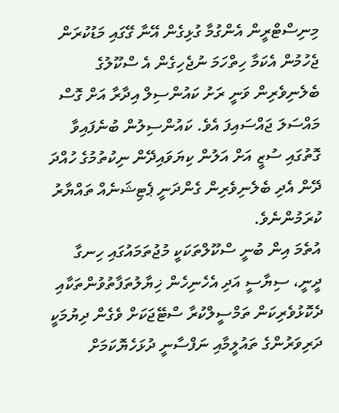މިނިސްޓްރީން އެންގުމާ ގުޅިގެން އޭނާ ގޭގައި މަޑުކުރަން ޖެހުމުން އެކަމާ ހިތްހަމަ ނުޖެހިގެން އެ ސްކޫލުގެ ބެލެނިވެރިން ވަނީ ރަށު ކައުންސިލް އިދާރާ އަށް ގޮސް މައްސަލަ ޖައްސައިފަ އެވެ. ކައުންސިލުން ބުނެފައިވާ ގޮތުގައި ސުޒީ އަށް އަލުން ކިޔަވައިދޭން ނިކުތުމުގެ ހުއްދަ ދޭން އެދި ބެލެނިވެރިން ގެންދަނީ ޕެޓިޝަނެއް ތައްޔާރު ކުރަމުންނެވެ.
އުތެމަ އިން ބުނީ ސްކޫލްތަކަކީ މުޖުތަމައުގައި ހިނގާ ދީނީ، ސިޔާސީ އަދި އެހެނިހެން ޚިޔާލުތަފާތުވުންތަކާއި ދެކޮޅުވެރިކަން ތަމްސީލްކުރާ ސްޓޭޖަކަށް ވެގެން ދިޔުމަކީ ދަރިވަރުންގެ ތައުލީމާއި ނަފްސާނީ ދުޅަހެޔޮކަމަށް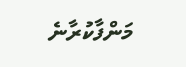މަންފާކުރާނެ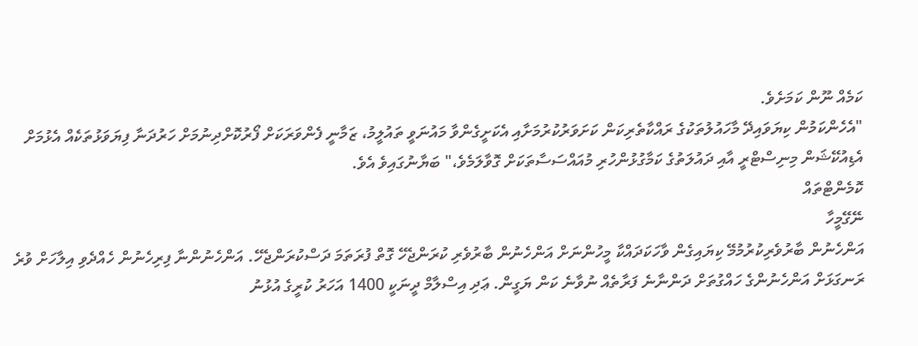ކަމެއް ނޫން ކަމަށެވެ.
"އެހެންކަމުން ކިޔަވައިދޭ މާހައުލުތަކުގެ ރައްކާތެރިކަން ކަށަވަރުކުރުމަށާއި އެކަށީގެންވާ މައުނަވީ ތައުލީމު، ޒަމާނީ ފެންވަރަކަށް ފޯރުކޮށްދިނުމަށް ހަރުދަނާ ފިޔަވަޅުތަކެއް އެޅުމަށް އެޑިއުކޭޝަން މިނިސްޓްރީ އާއި ދައުލަތުގެ ކަމާގުޅުންހުރި މުއައްސަސާތަކަށް ގޮވާލަމެވެ،" ބަޔާނުގައިވެ އެވެ.
ކޮމެންޓްތައް
ނޭގޭމީހާ
އަންހެނުން ބާރުވެރިކުރުމުމޭ ކިޔައިގެން ވާހަކަދައްކާ މީހުންނަށް އަންހެނުން ބާރުވެރި ކުރަންޖެހޭ ގޮތް ފުރަތަމަ ދަސްކުރަންޖެހޭ. އަންހެނުންނާ ފިރިހެނުން ހެއްދެވި އިލާހަށް ވުރެ ރަނގަޅަށް އަންހެނުންގެ ހައްގުތަށް ދަންނާނެ ފަރާތެއް ނުވާނެ ކަން ޔަގީން. ޢަދި އިސްލާމް ދީނަކީ 1400 އަހަރު ކުރީގެ އުޅުނު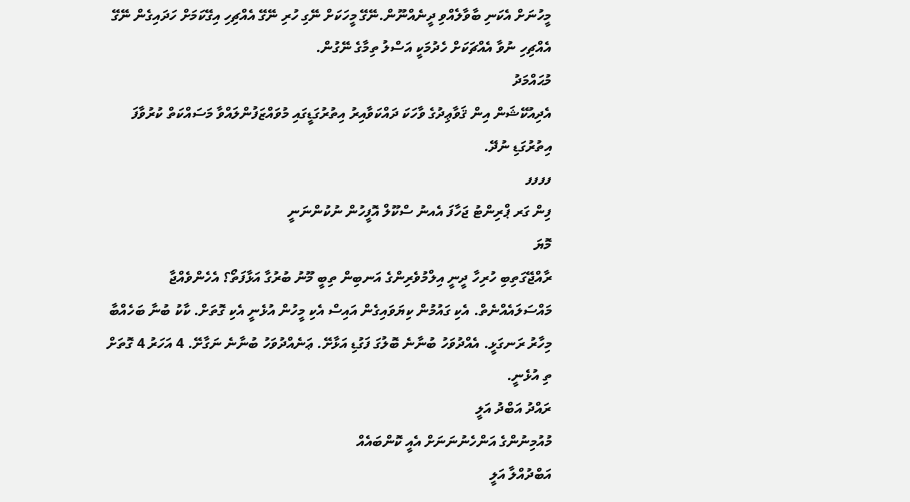މީހުނަށް އެކަނި ބާވާލެއްވި ދީނެއްނޫން.ނޭގޭ މީހަކަށް ނޭގި ހުރި ނޭގޭ އެއްޗިހި އިގޭކަމަށް ހަދައިގެން ނޭގޭ އެއްޗިހި ނުވާ އެއްޗަކަށް ހެދުމަކީ އަސްލު ތިމާގެ ނޭގުން.
މުޙައްމަދު
އެދިއުކޭޝަން އިން ޤަވާޢިދުގެ ވާހަކަ ދައްކަވާއިރު އިތުރުގަޑީގައި މުވައްޒަފުންލައްވާ މަސައްކަތް ކުރުވާފަ އިތުރުގަޑި ނުދޭ.
ފފފފ
ފިން ގަރ ޕްރިންޓު ޖަހާފަ އެއނު ސްކޫލް އޮފީހުން ނުކުންނަނީ
މޮޔަ
ރާއްޖޭގަތިބި ހުރިހާ ދީނީ އިލްމުވެރިންގެ އަނބިން ތިބީ މޫނު ބުރުގާ އަޅާފަތޯ؟ އެހެންވެއްޖާ މައްސަލައެއްނެތް. އެކި ގައުމުން ކިޔަވައިގެން އައިސް އެކި މީހުން އުޅެނީ އެކި ގޮތަށް. ކާކު ބުނާ ބަހެއްބާ މިހާރު ރަނގަޅީ. އެއްދުވަހު ބުނާނެ ބޮލުގަ ފަގުޑި އަޅާށޭ. ޢަނެއްދުވަހު ބުނާނެ ނަގާށޭ. 4 އަހަރު 4 ގޮތަށް ތި އުޅެނީ.
ރައްދު އަބްދު އަލީ
މުއުމިނުންގެ އަންހެނުނަނަށް އެއީ ކޮންބައެއް
އަބްދުއްލާ އަލީ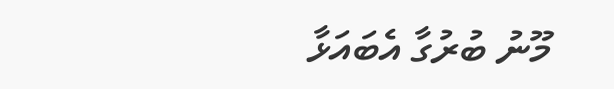މޫނު ބުރުގާ އެބައަޅާ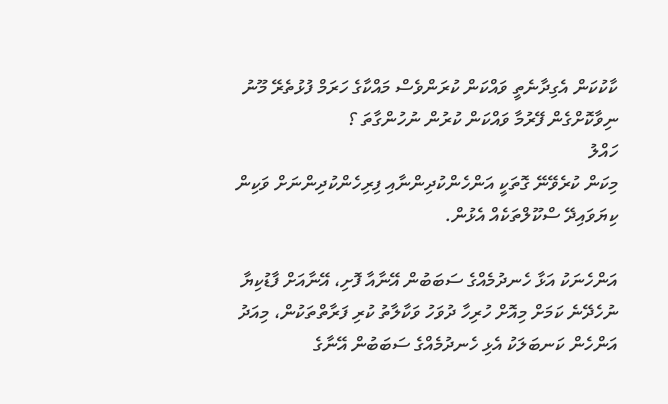ކާކުކަން އެގިދާނެތީ ވައްކަން ކުރަންވެސް މައްކާގެ ހަރަމް ފުޅުތެރޭ މޫނު ނިވާކޮށްގެން ފޭރުމާ ވައްކަން ކުރުން ނުހުންގާތަ ؟
ހައްލު
މިކަން ކުރެވޭނޭ ގޮތަކީ އަންހެންކުދިންނާއި ފިރިހެންކުދިންނަށް ވަކިން ކިޔަވައިދޭ ސްކޫލްތަކެއް އެޅުން.

އަންހެނަކު އަޅާ ހެނދުމެއްގެ ސަބަބުން އޭނާއާ ފޮށި، އޭނާއަށް ފާޑުކިޔާ ނުހެދޭނެ ކަމަށް މިއޮށް ހުރިހާ ދުވަހު ވަކާލާތު ކުރި ފަރާތްތަކުން، މިއަދު އަންހެން ކަނބަލަކު އެޅި ހެނދުމެއްގެ ސަބަބުން އޭނާގެ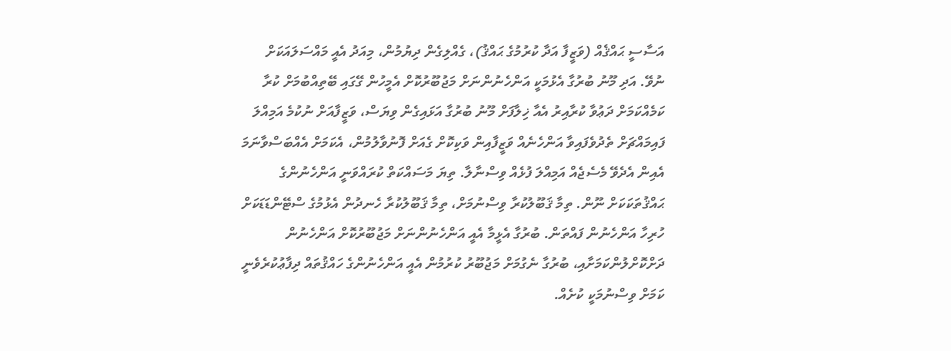އަސާސީ ޙައްޤެއް (ވަޒީފާ އަދާ ކުރުމުގެ ޙައްޤު)، ގެއްލިގެން ދިޔުމުން، މިއަދު އެއީ މައްސަލައަކަށް ނުވޭ. އަދި މޫނު ބުރުގާ އެޅުމަކީ އަންހެނުންނަށް މަޖުބޫރުކޮށް އެމީހުން ގޭގައި ބޭތިއްބުމަށް ކުރާ ކަމެއްކަމަށް ދަޢުވާ ކުރާއިރު އެއާ ޚިލާފަށް މޫނު ބުރުގާ އަޅައިގެން ވިޔަސް، ވަޒީފާއަށް ނުކުމެ އަމިއްލަ ފައިމައްޗަށް ތެދުވެފައިވާ އަންހެނެއް ވަޒީފާއިން ވަކިކޮށް ގެއަށް ފޮނުވާލުމުން، އެކަމަށް އެއްބަސްވާނަމަ އެއިން އެދެވޭ މެސެޖެއް އަމިއްލަ ފުޅެއް ވިސްނާލާ. ތިޔަ މަސައްކަތް ކުރައްވަނީ އަންހެނުންގެ ޙައްޤުތަކަކަށް ނޫން. ތިމާ ޤަބޫލުކުރާ ވިސްނުމަށް، ތިމާ ޤަބޫލުކުރާ ހެނދުން އެޅުމުގެ ސްޓޭންޑަޑަކަށް ހުރިހާ އަންހެނުން ފައްތަން. ބުރުގާ އެޅީމާ އެއީ އަންހެނުންނަށް މަޖުބޫރުކޮށް އަންހެނުން ދަށްކޮށްލުންކަމަށާއި، ބުރުގާ ނެގުމަށް މަޖުބޫރު ކުރުމުން އެއީ އަންހެނުންގެ ހައްޤުތައް ދިފާޢުކުރެވެނީ ކަމަށް ވިސްނުމަކީ ކުށެއް.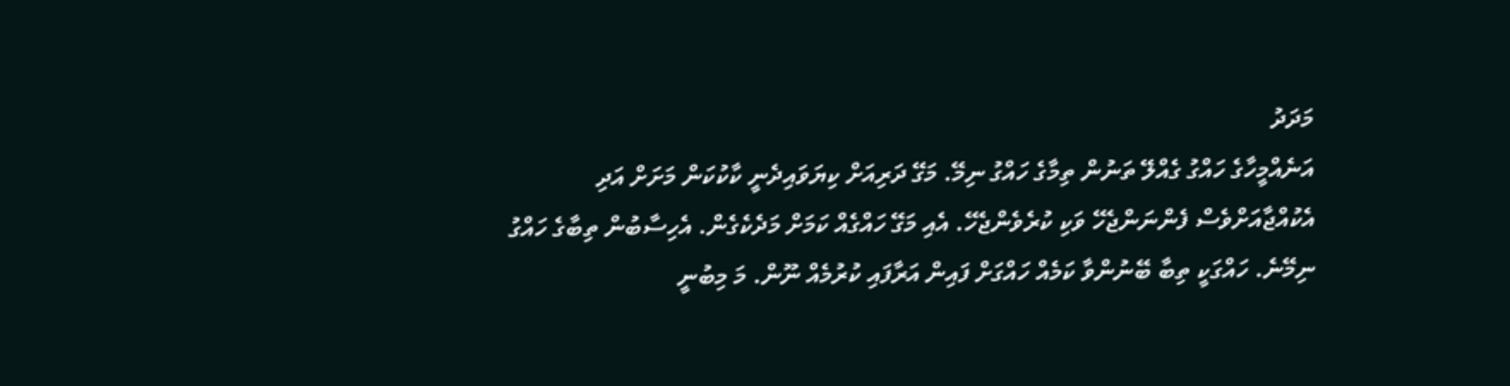މަދަދު
އަނެއްމީހާގެ ހައްގު ގެއްލޭ ތަނުން ތިމާގެ ހައްގު ނިމޭ. މަގޭ ދަރިއަށް ކިޔަވައިދެނީ ކާކުކަން މަށަށް އަދި އެކުއްޖާއަށްވެސް ފެންނަންޖެހޭ ވަކި ކުރެވެންޖެހޭ. އެއި މަގޭ ހައްގެއް ކަމަށް މަދެކެގެން. އެހިސާބުން ތިބާގެ ހައްގު ނިމޭނެ. ހައްގަކީ ތިބާ ބޭނުންވާ ކަމެއް ހައްގަށް ފައިން އަރާފައި ކުރުމެއް ނޫން. މަ މިބުނީ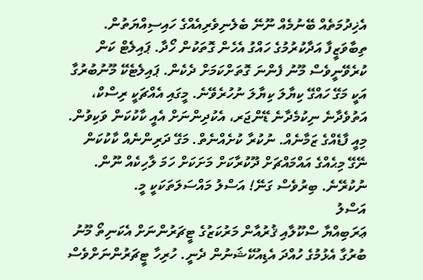އެޚިދުމަތެއް ބޭނުމެއް ނޫނޭ ބެލެނިވެރިއެއްގެ ހައިސިއްޔަތުން. ތިބާވަޒީފާ އަދާކުރުމުގެ ހައްގު އެހެން ގޮތަކުން ހޯދާ. ޕައިލެޓް ކަން ކުރެވޭނީވެސް މޫނު ފެންނަ ގޮތަށްކަމަށް ދެކެން. ޕައިލެޓެކޭ މޫނުބުރުގާ އަކީ މަގޭ ހައްގޭ ކިޔާލަ ކިޔާލަ ނުހުރެވޭނެ. މީގައި އެއްޗަކީ ރިސްކް، އަތުވެދާނެ ނިކުމެދާނެ ޑޭންޖަރ، އެކުދިންނަށް އެއީ ކާކުކަން ވަކިވުން. މިއީ ފާޑެއްގެ ޒަމާނެއް. ނުކުރާ ކުށެއްނެތް. މަގޭ ދަރިންނެއް ކާކުކަން ނޭގޭ މިޙެއްގެ އައްމައްޗަށް ދޫކުރާކަށް މަށަކަށް ހަމަ ލާހިކެއް ނޫން. ނުކުރޭނެ. ބިރުވެސް ގަނޭ! އަސްލު މައްސަލަތަކަކީ މީ.
އަސްލު
ޢަރަބިއްޔާ ސްކޫލާއި ޤުރުއާން މަރުކަޒުގެ ޓީޗަރުންނަށް އެކަނިތޯ މޫނު ބުރުގާ އެޅުމުގެ ހުއްދަ އެޑިއުކޭޝަނުން ދެނީ. ހުރިހާ ޓީޗަރުންނަށްވެސް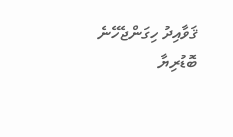ޤަވާއިދު ހިގަންޖެހޭނެ
ބޮޑުރިޔާ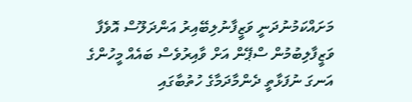މަށައްކަމުނުދަނީ ވަޒީފާނުލިބޭއިރު އަންދަލޫސް އޮވެފާ ވަޒީފާލިބުމުން ސްޕޭން އަށް ވާއިރުވެސް ބައެއް މީހުންގެ އަނގަ ނުފަޅާތީ ދެންމާދަމާގެ ހުތުބާގައި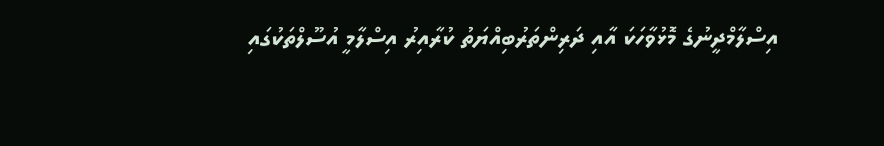އިސްލާމްދީނުގެ މޮޅުވާހަކަ އާއި ދަރިންތަރުބިއްޔަތު ކުރާއިރު އިސްލާމީ އުސޫލްތަކުގައި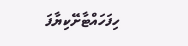ހިފަހައްޓާށޭކިޔާފަ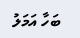ބަހާ އަމަލު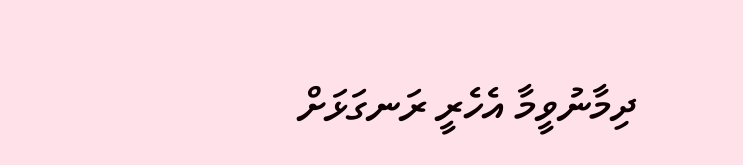ދިމާނުވީމާ އެހެރީ ރަނގަޅަށް